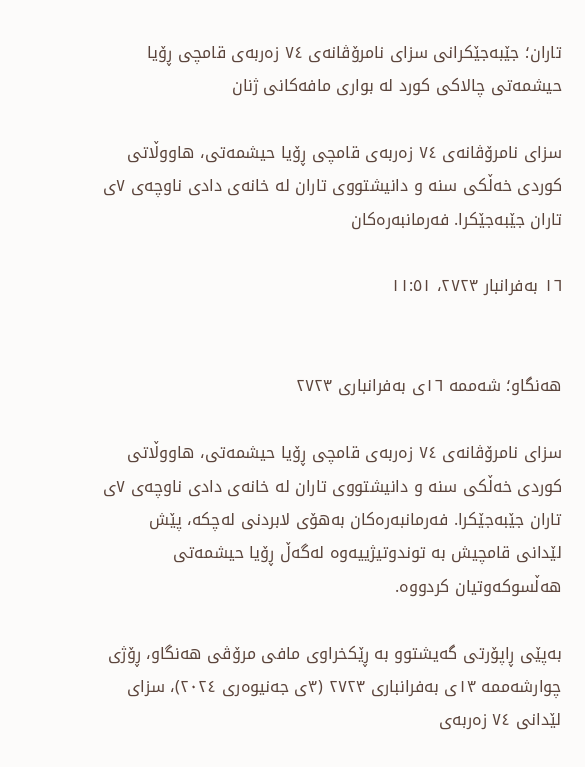تاران؛ جێبەجێکرانی سزای نامرۆڤانەی ٧٤ زەربەی قامچی ڕۆیا حیشمەتی چالاکی کورد لە بواری مافەکانی ژنان

سزای نامرۆڤانەی ٧٤ زەربەی قامچی ڕۆیا حیشمەتی، هاووڵاتی کوردی خەڵکی سنە و دانیشتووی تاران لە خانەی دادی ناوچەی ٧ی تاران جێبەجێکرا. فەرمانبەرەکان

١٦ بەفرانبار ٢٧٢٣، ١١:٥١


هەنگاو؛ شەممە ١٦ی بەفرانباری ٢٧٢٣

سزای نامرۆڤانەی ٧٤ زەربەی قامچی ڕۆیا حیشمەتی، هاووڵاتی کوردی خەڵکی سنە و دانیشتووی تاران لە خانەی دادی ناوچەی ٧ی تاران جێبەجێکرا. فەرمانبەرەکان بەهۆی لابردنی لەچکە، پێش لێدانی قامچیش بە توندوتیژییەوە لەگەڵ ڕۆیا حیشمەتی هەڵسوکەوتیان کردووە.

بەپێی ڕاپۆرتی گەیشتوو بە ڕێکخراوی مافی مرۆڤی هەنگاو، ڕۆژی چوارشەممە ١٣ی بەفرانباری ٢٧٢٣ (٣ی جەنیوەری ٢٠٢٤)، سزای لێدانی ٧٤ زەربەی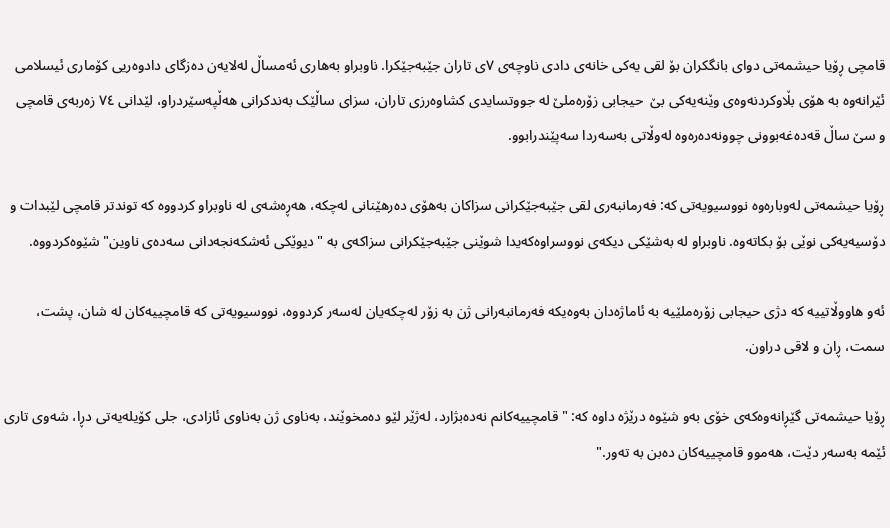قامچی ڕۆیا حیشمەتی دوای بانگکران بۆ لقی یەکی خانەی دادی ناوچەی ٧ی تاران جێبەجێکرا. ناوبراو بەهاری ئەمساڵ لەلایەن دەزگای دادوەریی کۆماری ئیسلامی ئێرانەوە بە هۆی بڵاوکردنەوەی وێنەیەکی بێ  حیجابی زۆرەملێ لە جووتسایدی کشاوەرزی تاران، سزای ساڵێک بەندکرانی هەڵپەسێردراو، لێدانی ٧٤ زەربەی قامچی  و سێ ساڵ قەدەغەبوونی چوونەدەرەوە لەوڵاتی بەسەردا سەپێندرابوو.

ڕۆیا حیشمەتی لەوبارەوە نووسیویەتی کە: فەرمانبەری لقی جێبەجێکرانی سزاکان بەهۆی دەرهێنانی لەچکە، هەڕەشەی لە ناوبراو کردووە کە توندتر قامچی لێبدات و دۆسیەیەکی نوێی بۆ بکاتەوە. ناوبراو لە بەشێکی دیکەی نووسراوەکەیدا شوێنی جێبەجێکرانی سزاکەی بە "دیوێکی ئەشکەنجەدانی سەدەی ناوین" شێوەکردووە.

ئەو هاووڵاتییە کە دژی حیجابی زۆرەملێیە بە ئاماژەدان بەوەیکە فەرمانبەرانی ژن بە زۆر لەچکەیان لەسەر کردووە، نووسیویەتی کە قامچییەکان لە شان، پشت، سمت، ڕان و لاقی دراون.

ڕۆیا حیشمەتی گێڕانەوەکەی خۆی بەو شێوە درێژە داوە کە: " قامچییەکانم نەدەبژارد، لەژێر لێو دەمخوێند، بەناوی ژن بەناوی ئازادی، جلی کۆیلەیەتی دڕا، شەوی تاری ئێمە بەسەر دێت، هەموو قامچییەکان دەبن بە تەور."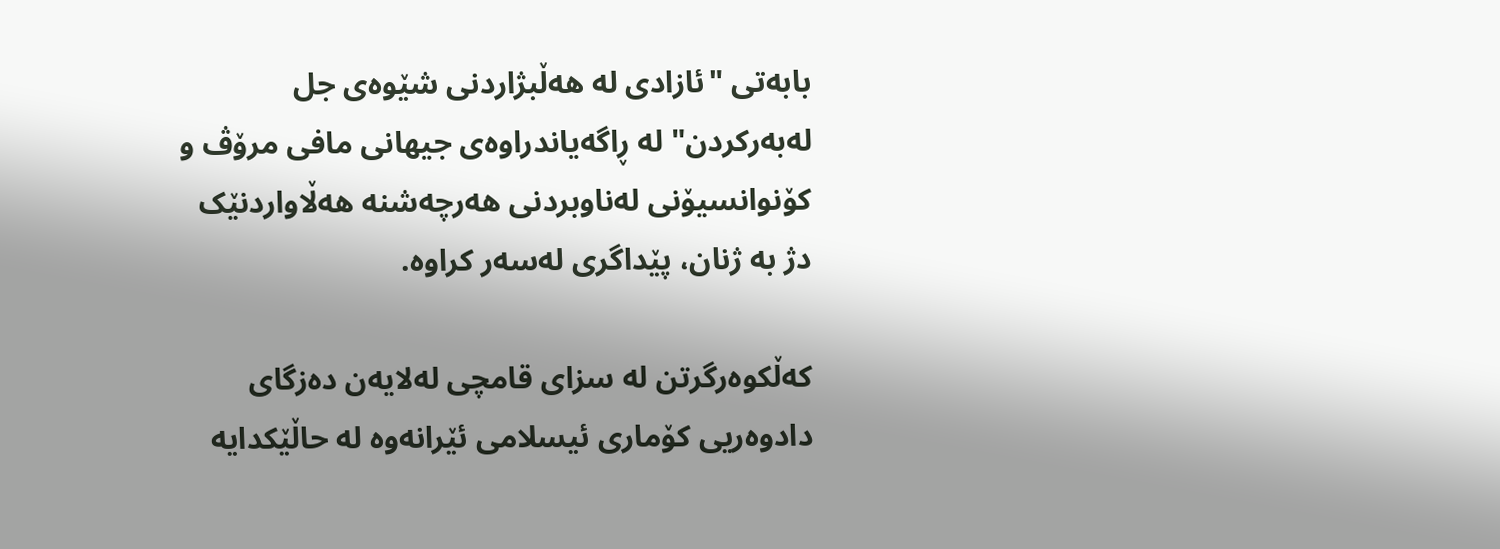بابەتی "ئازادی لە هەڵبژاردنی شێوەی جل لەبەرکردن" لە ڕاگەیاندراوەی جیهانی مافی مرۆڤ و کۆنوانسیۆنی لەناوبردنی هەرچەشنە هەڵاواردنێک دژ بە ژنان، پێداگری لەسەر کراوە.

کەڵکوەرگرتن لە سزای قامچی لەلایەن دەزگای دادوەریی کۆماری ئیسلامی ئێرانەوە لە حاڵێکدایە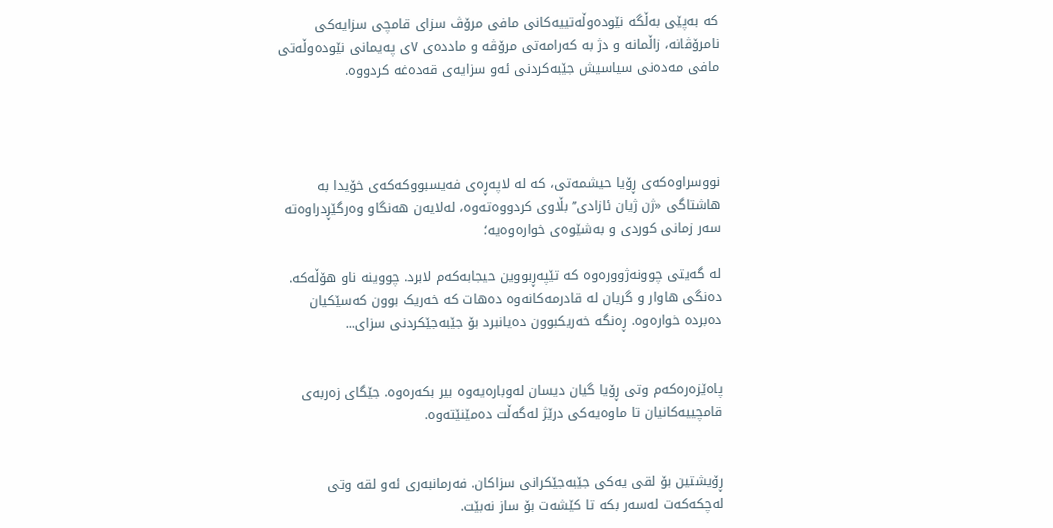کە بەپێی بەڵگە نێودەوڵەتییەکانی مافی مرۆڤ سزای قامچی سزایەکی نامرۆڤانە، زاڵمانە و دژ بە کەرامەتی مرۆڤە و ماددەی ٧ی پەیمانی نێودەوڵەتی مافی مەدەنی سیاسیش جێبەکردنی ئەو سزایەی قەدەغە کردووە.




نووسراوەکەی ڕۆیا حیشمەتی، کە لە لاپەڕەی فەیسبووکەکەی خۆیدا بە هاشتاگی «ژن ژیان ئازادی’’ بڵاوی کردووەتەوە، لەلایەن هەنگاو وەرگێڕدراوەتە سەر زمانی کوردی و بەشێوەی خوارەوەیە؛

لە گەیتی چوونەژوورەوە کە تێپەڕبووین حیجابەکەم لابرد. چووینە ناو هۆڵەکە. دەنگی هاوار و گریان لە قادرمەکانەوە دەهات کە خەریک بوون کەسێکیان دەبردە خوارەوە. ڕەنگە خەریکبوون دەیانبرد بۆ جێبەجێکردنی سزای...


پاەێزەرەکەم وتی ڕۆیا گیان دیسان لەوبارەیەوە بیر بکەرەوە. جێگای زەربەی قامچییەکانیان تا ماوەیەکی درێژ لەگەڵت دەمێنێتەوە.


ڕۆیشتین بۆ لقی یەکی جێبەجێکرانی سزاکان. فەرمانبەری ئەو لقە وتی لەچکەکەت لەسەر بکە تا کێشەت بۆ ساز نەبێت.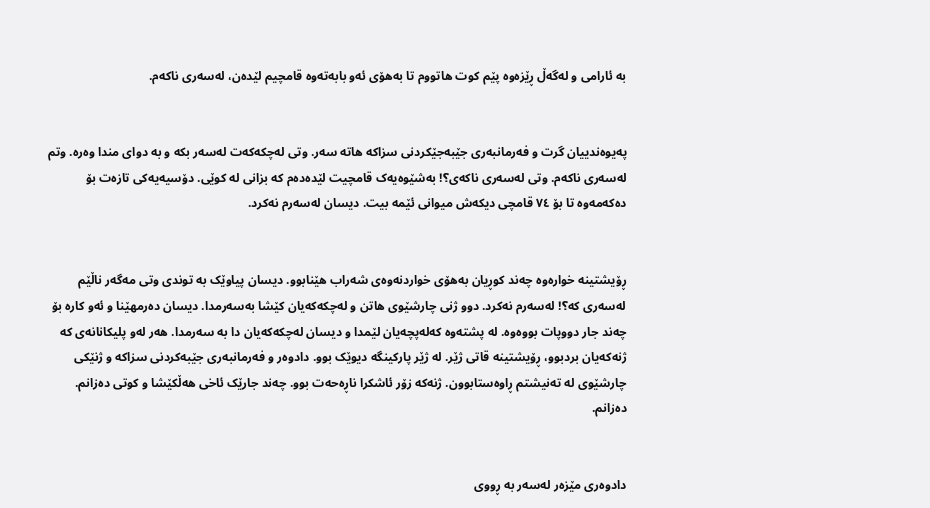بە ئارامی و لەگەڵ ڕێزەوە پێم کوت هاتووم تا بەهۆی ئەو بابەتەوە قامچیم لێدەن، لەسەری ناکەم.


پەیوەندییان گرت و فەرمانبەری جێبەجێکردنی سزاکە هاتە سەر. وتی لەچکەکەت لەسەر بکە و بە دوای مندا وەرە. وتم لەسەری ناکەم. وتی لەسەری ناکەی؟! بەشێوەیەک قامچیت لێدەدەم کە بزانی لە کوێی. دۆسیەیەکی تازەت بۆ دەکەمەوە تا بۆ ٧٤ قامچی دیکەش میوانی ئێمە بیت. دیسان لەسەرم نەکرد.


ڕۆیشتینە خوارەوە چەند کوڕیان بەهۆی خواردنەوەی شەراب هێنابوو. دیسان پیاوێک بە توندی وتی مەگەر ناڵێم لەسەری کە؟! لەسەرم نەکرد. دوو ژنی چارشێوی هاتن و لەچکەکەیان کێشا بەسەرمدا. دیسان دەرمهێنا و ئەو کارە بۆ چەند جار دووپات بووەوە. لە پشتەوە کەلەپچەیان لێمدا و دیسان لەچکەکەیان دا بە سەرمدا. هەر لەو پلیکانانەی کە ژنەکەیان بردبوو، ڕۆیشتینە قاتی ژێر. لە ژێر پارکینگە دیوێک بوو. دادوەر و فەرمانبەری جێبەکردنی سزاکە و ژنێکی چارشێوی لە تەنیشتم ڕاوەستابوون. ژنەکە زۆر ئاشکرا ناڕەحەت بوو. چەند جارێک ئاخی هەڵکێشا و کوتی دەزانم. دەزانم.


دادوەری مێزەر لەسەر بە ڕووی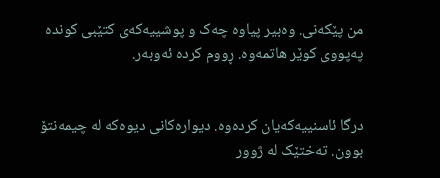من پێکەنی. وەبیر پیاوە چەک و پوشییەکەی کتێبی کوندە پەپووی کوێر هاتمەوە. ڕووم کردە ئەوبەر.


درگا ئاسنییەکەیان کردەوە. دیوارەکانی دیوەکە لە چیمەنتۆ بوون. تەختێک لە ژوور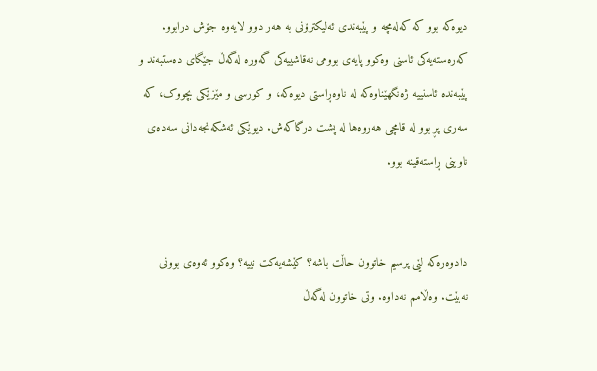دیوەکە بوو کە کەلەمچە و پێبەندی ئەلیکترۆنی بە هەر دوو لایەوە جۆش درابوو. کەرەستەیەکی ئاسنی وەکوو پایەی بوومی نەقاشییەکی گەورە لەگەڵ جێگای دەستبەند و پێبەندە ئاسنییە ژەنگهێناوەکە لە ناوەڕاستی دیوەکە، و کورسی و مێزێکی بچووک، کە سەری پڕ بوو لە قامچی هەروەها لە پشت درگاکەش. دیوێکی ئەشکەنجەدانی سەدەی ناوینی ڕاستەقینە بوو.


دادوەرەکە لێی پرسیم خاتوون حاڵت باشە؟ کێشەیەکت نییە؟ وەکوو ئەوەی بوونی نەبێت. وەڵامم نەداوە. وتی خاتوون لەگەڵ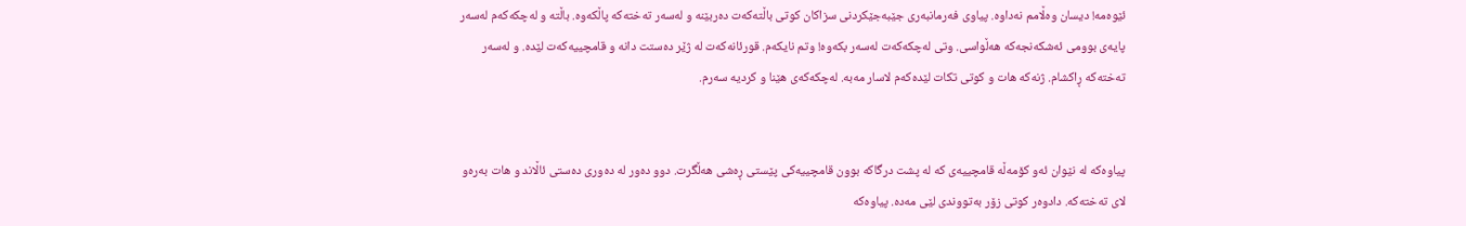ئێوەمە! دیسان وەڵامم نەداوە. پیاوی فەرمانبەری جێبەجێکردنی سزاکان کوتی باڵتەکەت دەربێنە و لەسەر تەختەکە پاڵکەوە. باڵتە و لەچکەکەم لەسەر پایەی بوومی ئەشکەنجەکە هەڵواسی. وتی لەچکەکەت لەسەر بکەوە! وتم نایکەم. قورئانەکەت لە ژێر دەستت دانە و قامچییەکەت لێدە. و لەسەر تەختەکە ڕاکشام. ژنەکە هات و کوتی تکات لێدەکەم لاسار مەبە. لەچکەکەی هێنا و کردیە سەرم.


پیاوەکە لە نێوان ئەو کۆمەڵە قامچییەی کە لە پشت درگاکە بوون قامچییەکی پێستی ڕەشی هەڵگرت. دوو دەور لە دەوری دەستی ئاڵاند و هات بەرەو لای تەختەکە. دادوەر کوتی زۆر بەتووندی لێی مەدە. پیاوەکە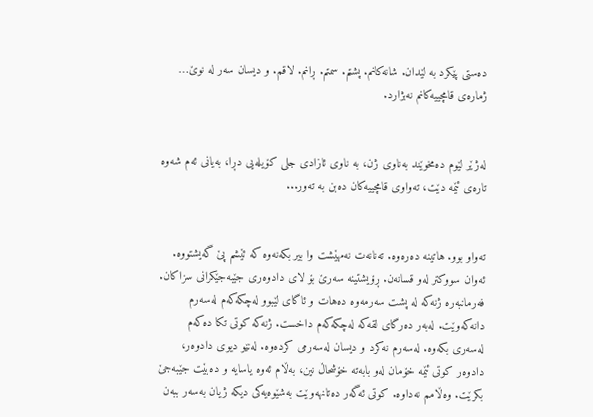دەستی پێکرد بە لێدان. شانەکانم. پشتم. سمتم. ڕانم. لاقم. و دیسان سەر لە نوێ… ژمارەی قامچییەکانم نەبژارد.


لەژێر لێوم دەمخوێند بەناوی ژن، بە ناوی ئازادی جلی کۆیلەیی دڕا، بەیانی ئەم شەوە تارەی ئێمە دێت، تەواوی قامچییەکان دەبن بە تەور...


تەواو بوو. هاتینە دەرەوە. تەنانەت نەمهێشت وا بیر بکەنەوە کە ئێشم پێ گەیشتووە. ئەوان سووکتر لەو قسانەن. ڕۆیشتینە سەرێ بۆ لای دادوەری جێبەجێکرانی سزاکان. فەرمانبەرە ژنەکە لە پشت سەرمەوە دەهات و ئاگای لێبوو لەچکەکەم لەسەرم دانەکەوێت. لەبەر دەرگای لقەکە لەچکەکەم داخست. ژنەکە کوتی تکا دەکەم لەسەری بکەوە. لەسەرم نەکرد و دیسان لەسەرمی کردەوە. لەنێو دیوی دادوەر، دادوەر کوتی ئێمە خۆمان لەو بابەتە خۆشحاڵ نین، بەڵام ئەوە یاسایە و دەبێت جێبەجێ بکرێت. وەڵامم نەداوە. کوتی ئەگەر دەتانهەوێت بەشێوەیەکی دیکە ژیان بەسەر ببەن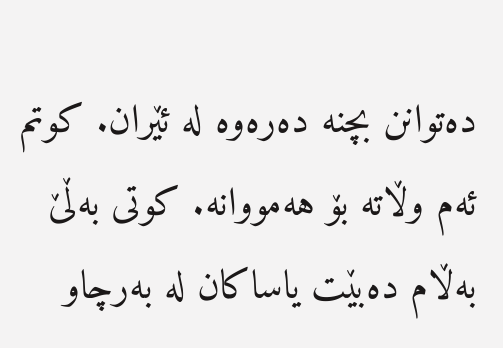دەتوانن بچنە دەرەوە لە ئێران. کوتم ئەم وڵاتە بۆ هەمووانە. کوتی بەڵێ بەڵام دەبێت یاساکان لە بەرچاو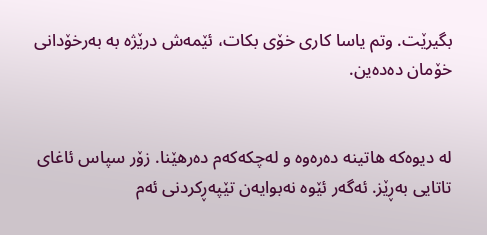بگیرێت. وتم یاسا کاری خۆی بکات، ئێمەش درێژە بە بەرخۆدانی خۆمان دەدەین.


لە دیوەکە هاتینە دەرەوە و لەچکەکەم دەرهێنا. زۆر سپاس ئاغای تاتایی بەڕێز. ئەگەر ئێوە نەبوایەن تێپەڕکردنی ئەم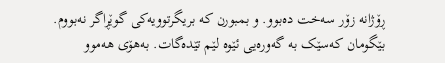ڕۆژانە زۆر سەخت دەبوو. و بمبورن کە بریگرتوویەکی گوێڕاگر نەبووم. بێگومان کەسێک بە گەورەیی ئێوە لێم تێدەگات. بەهۆی هەموو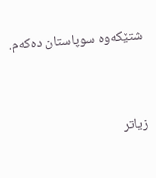شتێکەوە سوپاستان دەکەم.


زیاتر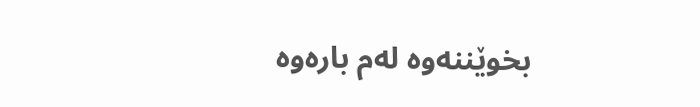بخوێننەوە لەم بارەوە